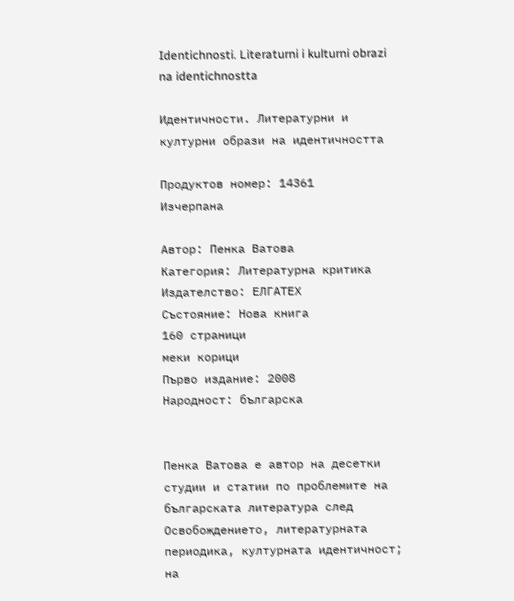Identichnosti. Literaturni i kulturni obrazi na identichnostta

Идентичности. Литературни и културни образи на идентичността

Продуктов номер: 14361
Изчерпана

Автор: Пенка Ватова
Категория: Литературна критика
Издателство: ЕЛГАТЕХ
Състояние: Нова книга
160 страници
меки корици
Първо издание: 2008
Народност: българска


Пенка Ватова е автор на десетки студии и статии по проблемите на българската литература след Освобождението, литературната периодика, културната идентичност; на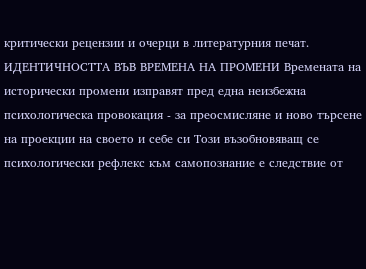критически рецензии и очерци в литературния печат. ИДЕНТИЧНОСТТА ВЪВ ВРЕМЕНА НА ПРОМЕНИ Времената на исторически промени изправят пред една неизбежна психологическа провокация - за преосмисляне и ново търсене на проекции на своето и себе си Този възобновяващ се психологически рефлекс към самопознание е следствие от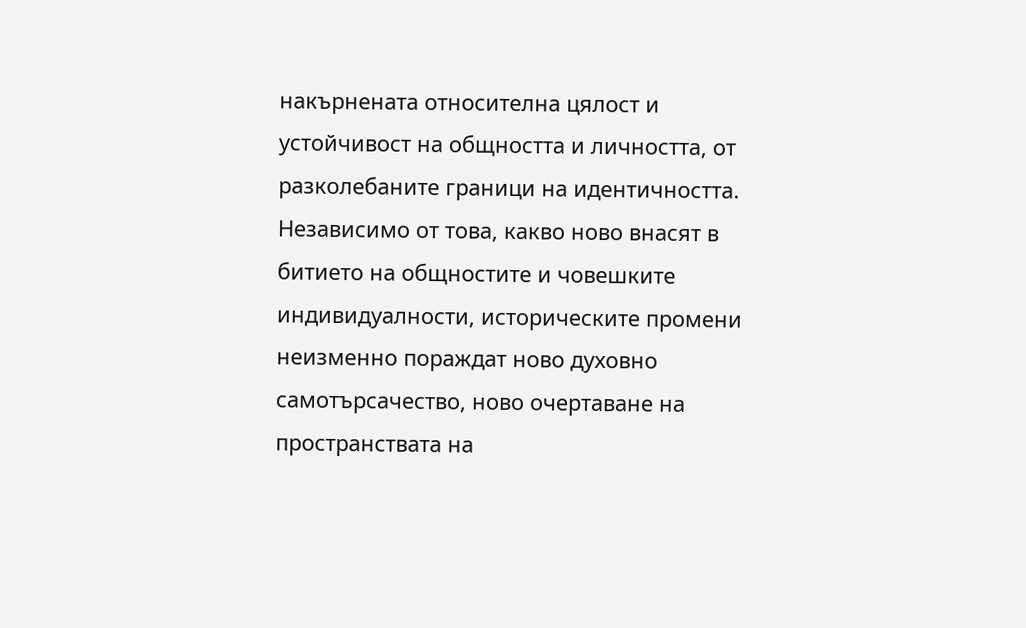накърнената относителна цялост и устойчивост на общността и личността, от разколебаните граници на идентичността. Независимо от това, какво ново внасят в битието на общностите и човешките индивидуалности, историческите промени неизменно пораждат ново духовно самотърсачество, ново очертаване на пространствата на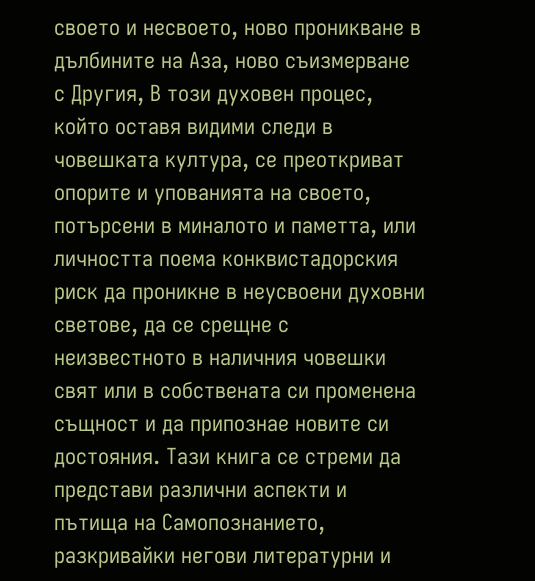своето и несвоето, ново проникване в дълбините на Аза, ново съизмерване с Другия, В този духовен процес, който оставя видими следи в човешката култура, се преоткриват опорите и упованията на своето, потърсени в миналото и паметта, или личността поема конквистадорския риск да проникне в неусвоени духовни светове, да се срещне с неизвестното в наличния човешки свят или в собствената си променена същност и да припознае новите си достояния. Тази книга се стреми да представи различни аспекти и пътища на Самопознанието, разкривайки негови литературни и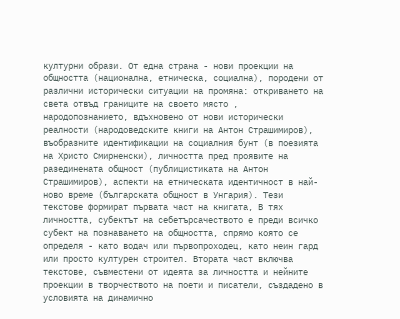културни образи. От една страна - нови проекции на общността (национална, етническа, социална), породени от различни исторически ситуации на промяна: откриването на света отвъд границите на своето място , народопознанието, вдъхновено от нови исторически реалности (народоведските книги на Антон Страшимиров), въобразните идентификации на социалния бунт (в поезията на Христо Смирненски), личността пред проявите на разединената общност (публицистиката на Антон Страшимиров), аспекти на етническата идентичност в най-ново време (българската общност в Унгария). Тези текстове формират първата част на книгата, В тях личността, субектът на себетърсачеството е преди всичко субект на познаването на общността, спрямо която се определя - като водач или първопроходец, като неин гард или просто културен строител. Втората част включва текстове, съвместени от идеята за личността и нейните проекции в творчеството на поети и писатели, създадено в условията на динамично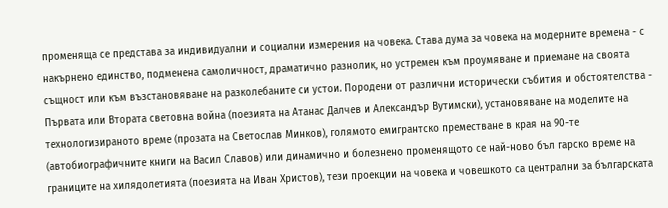променяща се представа за индивидуални и социални измерения на човека. Става дума за човека на модерните времена - с накърнено единство, подменена самоличност, драматично разнолик, но устремен към проумяване и приемане на своята същност или към възстановяване на разколебаните си устои. Породени от различни исторически събития и обстоятелства - Първата или Втората световна война (поезията на Атанас Далчев и Александър Вутимски), установяване на моделите на технологизираното време (прозата на Светослав Минков), голямото емигрантско преместване в края на 90-те (автобиографичните книги на Васил Славов) или динамично и болезнено променящото се най-ново бъл гарско време на границите на хилядолетията (поезията на Иван Христов), тези проекции на човека и човешкото са централни за българската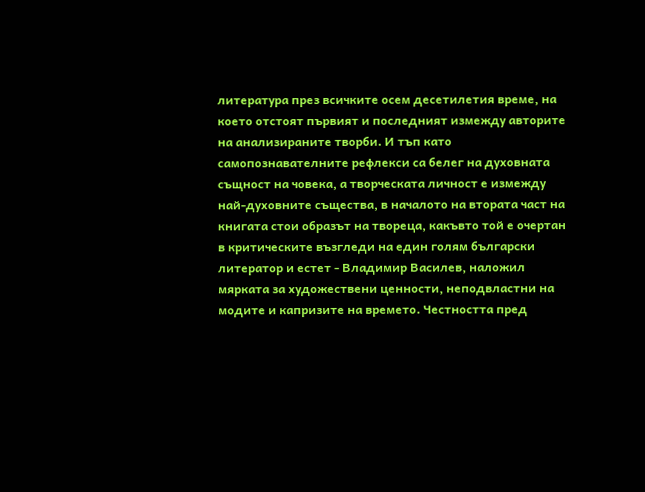литература през всичките осем десетилетия време, на което отстоят първият и последният измежду авторите на анализираните творби. И тъп като самопознавателните рефлекси са белег на духовната същност на човека, а творческата личност е измежду най-духовните същества, в началото на втората част на книгата стои образът на твореца, какъвто той е очертан в критическите възгледи на един голям български литератор и естет - Владимир Василев, наложил мярката за художествени ценности, неподвластни на модите и капризите на времето. Честността пред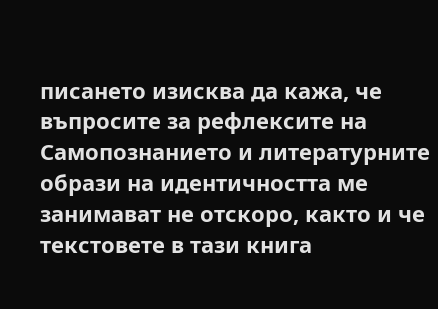писането изисква да кажа, че въпросите за рефлексите на Самопознанието и литературните образи на идентичността ме занимават не отскоро, както и че текстовете в тази книга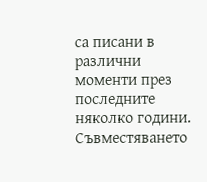са писани в различни моменти през последните няколко години. Съвместяването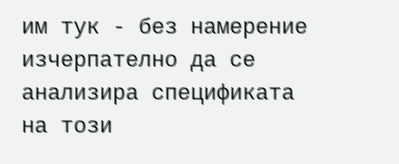им тук - без намерение изчерпателно да се анализира спецификата на този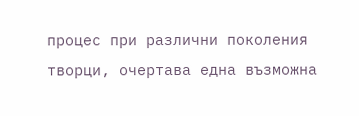процес при различни поколения творци, очертава една възможна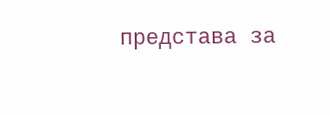представа за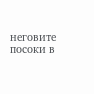неговите посоки в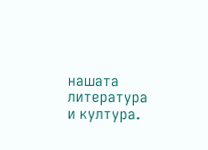нашата литература и култура.